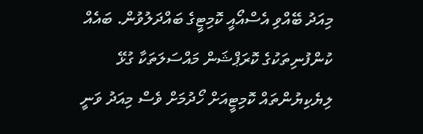މިއަދު ބޭއްވި އެސްއޯއީ ކޮމިޓީގެ ބައްދަލުވުން. ބައެއް ކުންފުނިތަކުގެ ކޮރަޕްޝަން މައްސަލަތަކާ ގުޅޭ ލިޔެކިޔުންތައް ކޮމިޓީއަށް ހޯދުމަށް ވެސް މިއަދު ވަނީ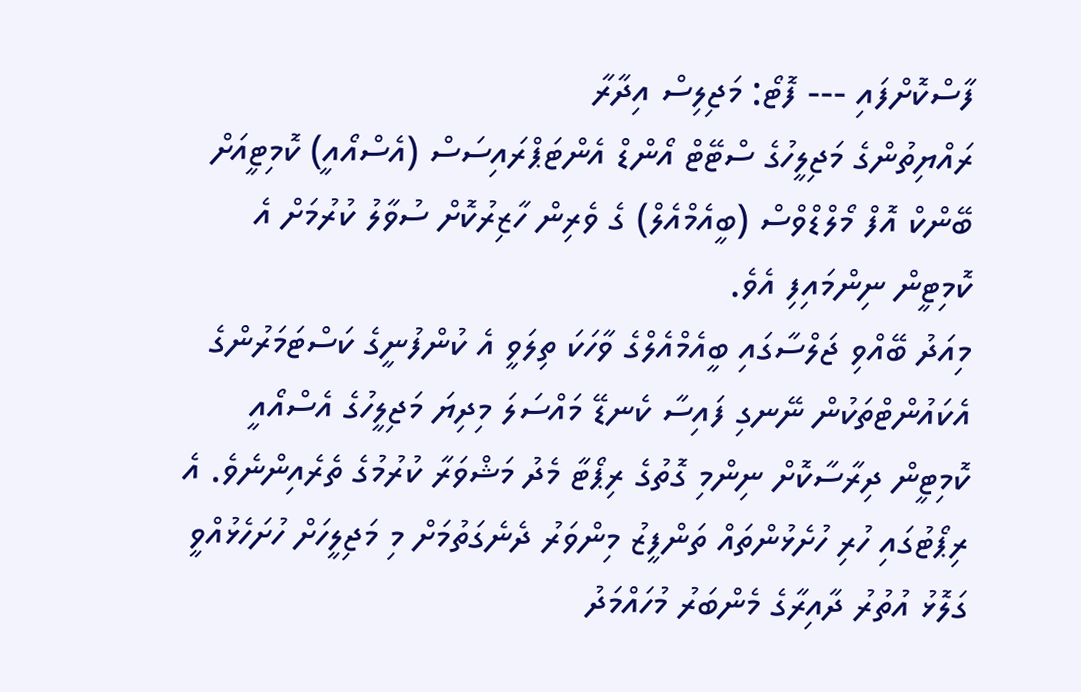ފާސްކޮށްފައި --- ފޮޓޯ: މަޖިލިސް އިދާރާ
ރައްޔިތުންގެ މަޖިލީހުގެ ސްޓޭޓް އޯންޑް އެންޓަޕްރައިސަސް (އެސްއޯއީ) ކޮމިޓީއަށް ބޭންކް އޮފް މޯލްޑްވްސް (ބީއެމްއެލް) ގެ ވެރިން ހާޒިރުކޮށް ސުވާލު ކުރުމަށް އެ ކޮމިޓީން ނިންމައިފި އެވެ.
މިއަދު ބޭއްވި ޖަލްސާގައި ބީއެމްއެލްގެ ވާހަކަ ތިލަވީ އެ ކުންފުނީގެ ކަސްޓަމަރުންގެ އެކައުންޓްތަކުން ނޭނގި ފައިސާ ކެނޑޭ މައްސަލަ މިދިޔަ މަޖިލީހުގެ އެސްއޯއީ ކޮމިޓީން ދިރާސާކޮށް ނިންމި ގޮތުގެ ރިޕޯޓާ މެދު މަޝްވަރާ ކުރުމުގެ ތެރެއިންނެވެ. އެ ރިޕޯޓުގައި ހުރި ހުށެޅުންތައް ތަންފީޒު މިންވަރު ދެނެގަތުމަށް މި މަޖިލީހަށް ހުށަހެޅުއްވީ ގަލޮޅު އުތުރު ދާއިރާގެ މެންބަރު މުހައްމަދު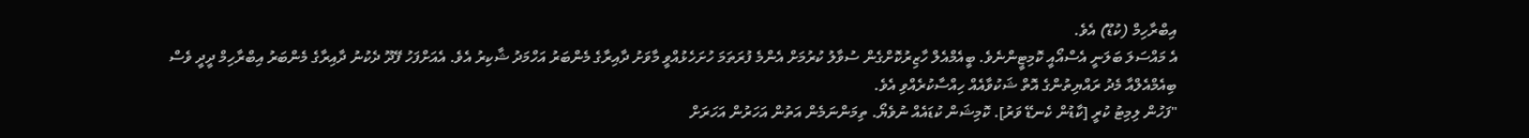އިބްރާހިމް (ކުޑޫ) އެވެ.
އެ މައްސަލަ ބަލަނީ އެސްއޯއީ ކޮމިޓީންނެވެ. ބީއެމްއެލް ހާޒިރުކޮށްގެން ސުވާލު ކުރުމަށް އެންމެ ފުރަތަމަ ހުށަހެޅުއްވީ މާވަށު ދާއިރާގެ މެންބަރު އަހްމަދު ޝާކިރު އެވެ. އެއަށްފަހު ފޭދޫ ދެކުނު ދާއިރާގެ މެންބަރު އިބްރާހިމް ދީދީ ވެސް ބިއެމްއެލްއާ މެދު ރައްޔިތުންގެ އޮތް ޝަކުވާއެއް ހިއްސާކުރެއްވި އެވެ.
"ފަހުން ލިމިޓު ކުރީ [ކާޑުން ކެނޑޭ ވަރު]. ކޮމިޝަން ކުޑައެއް ނުވެޔޯ. ތިމަންނަމެން އަތުން އަހަރުން އަހަރަށް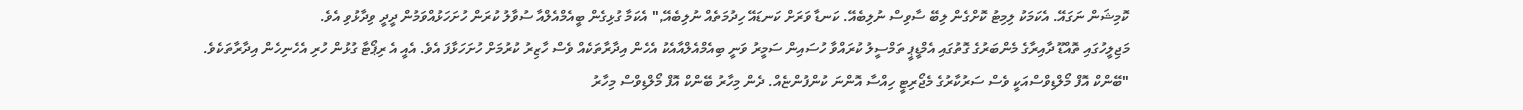ކޮމިޝަން ނަގައޭ. އެކަމަކު ލިމިޓު ކޮށްގެން ލިބޭ ސާވިސް ނުލިބެއޭ. ކަނޑާ ވަރަށް ކަނޑައޭ ހިދުމަތެއް ނުލިބެއޭ," އެކަމާ ގުޅިގެން ބީއެމްއެލްއާ ސުވާލު ކުރަން ހުށަހަޅުއްވަމުން ދީދީ ވިދާޅުވި އެވެ.
މަޖިލީހުގައި ތޮއްޑޫ ދާއިރާގެ މެންބަރުގެ ގޮތުގައި އެމްޑީޕީ ތަމްސީލު ކުރައްވާ ހުސައިން ސަމީރު ވަނީ ބިއެމްއެލްއާއެކު އެހެން އިދާރާތަކެއް ވެސް ހާޒިރު ކުރުމަށް ހުށަހަޅާފަ އެވެ. އެއީ އެ ރިޕޯޓާ ގުޅުން ހުރި އެހެނިހެން އިދާރާތަކެވެ.
"ބޭންކް އޮފް މޯލްޑިވްސްއަކީ ވެސް ސަރުކާރުގެ މެޖޯރިޓީ ހިއްސާ އޮންނަ ކުންފުންޏެއް. ދެން މިހާރު ބޭންކް އޮފް މޯލްޑިވްސް މިހާރު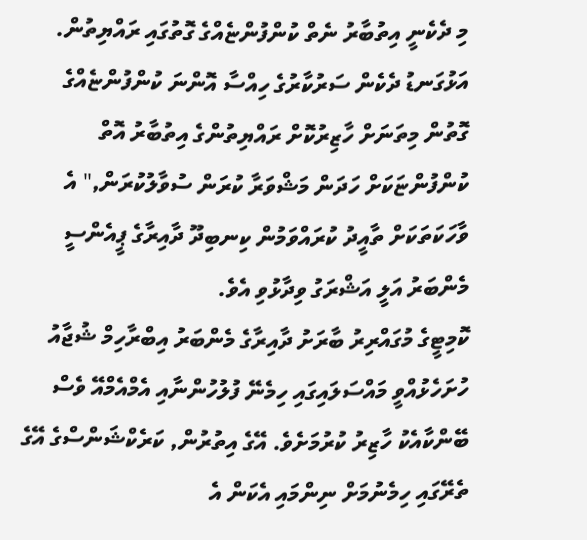މި ދެކެނީ އިތުބާރު ނެތް ކުންފުންޏެއްގެ ގޮތުގައި ރައްޔިތުން. އަޅުގަނޑު ދެކެން ސަރުކާރުގެ ހިއްސާ އޮންނަ ކުންފުންޏެއްގެ ގޮތުން މިތަނަށް ހާޒިރުކޮށް ރައްޔިތުންގެ އިތުބާރު އޮތް ކުންފުންޏަކަށް ހަދަން މަޝްވަރާ ކުރަން ސުވާލުކުރަން," އެ ވާހަކަތަކަށް ތާއީދު ކުރައްވަމުން ކިނބިދޫ ދާއިރާގެ ޕީއެންސީ މެންބަރު އަލީ އަޝްރަގު ވިދާޅުވި އެވެ.
ކޮމިޓީގެ މުގައްރިރު ބާރަށު ދާއިރާގެ މެންބަރު އިބްރާހިމް ޝުޖާއު ހުށަހެޅުއްވީ މައްސަލައިގައި ހިމެނޭ ފުލުހުންނާއި އެމްއެމްއޭ ވެސް ބޭންކާއެކު ހާޒިރު ކުރުމަށެވެ. އޭގެ އިތުރުން, ކަރެކްޝަންސްގެ އޭގެ ތެރޭގައި ހިމެނުމަށް ނިންމައި އެކަން އެ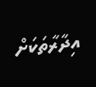އިދާރާތަކަށް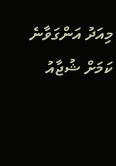މިއަދު އަންގަވާނެ ކަމަށް ޝުޖާއު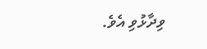ވިދާޅުވި އެވެ.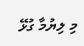މި ލިޔުމާ ގުޅޭ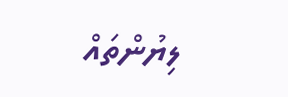ލިޔުންތައް